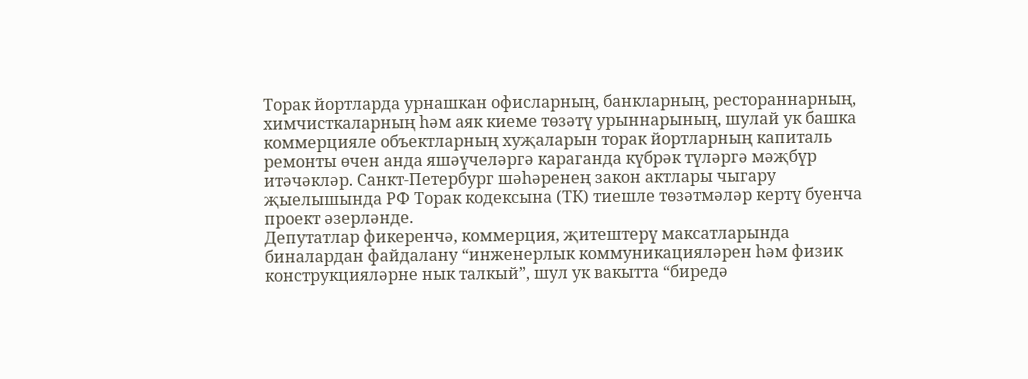Торак йортларда урнашкан офисларның, банкларның, рестораннарның, химчисткаларның һәм аяк киеме төзәтү урыннарының, шулай ук башка коммерцияле объектларның хуҗаларын торак йортларның капиталь ремонты өчен анда яшәүчеләргә караганда күбрәк түләргә мәҗбүр итәчәкләр. Санкт-Петербург шәһәренең закон актлары чыгару җыелышында РФ Торак кодексына (ТК) тиешле төзәтмәләр кертү буенча проект әзерләнде.
Депутатлар фикеренчә, коммерция, җитештерү максатларында биналардан файдалану “инженерлык коммуникацияләрен һәм физик конструкцияләрне нык талкый”, шул ук вакытта “биредә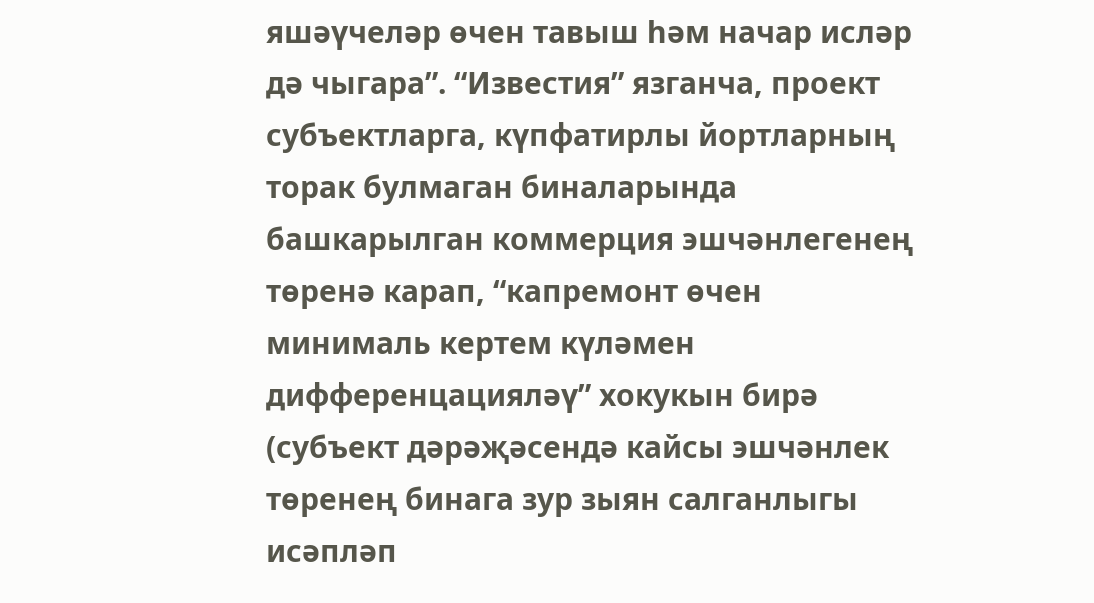яшәүчеләр өчен тавыш һәм начар исләр дә чыгара”. “Известия” язганча, проект субъектларга, күпфатирлы йортларның торак булмаган биналарында башкарылган коммерция эшчәнлегенең төренә карап, “капремонт өчен минималь кертем күләмен дифференцацияләү” хокукын бирә (субъект дәрәҗәсендә кайсы эшчәнлек төренең бинага зур зыян салганлыгы исәпләп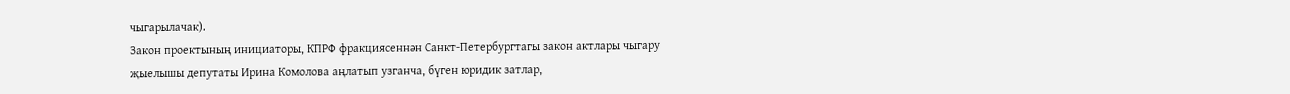чыгарылачак).
Закон проектының инициаторы, КПРФ фракциясеннән Санкт-Петербургтагы закон актлары чыгару җыелышы депутаты Ирина Комолова аңлатып узганча, бүген юридик затлар,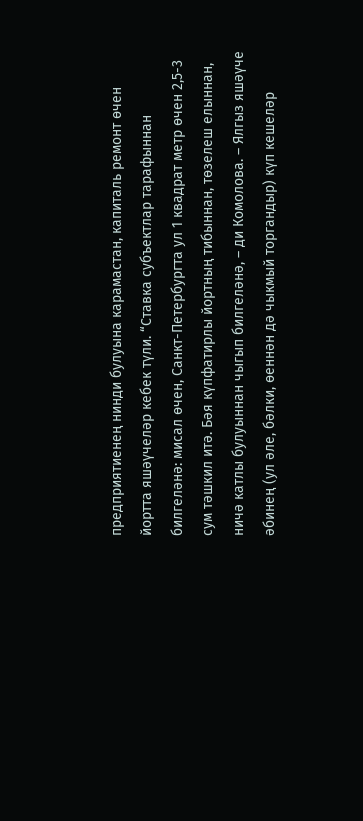предприятиенең нинди булуына карамастан, капиталь ремонт өчен йортта яшәүчеләр кебек түли. “Ставка субъектлар тарафыннан билгеләнә: мисал өчен, Санкт-Петербургта ул 1 квадрат метр өчен 2,5-3 сум тәшкил итә. Бәя күпфатирлы йортның тибыннан, төзелеш елыннан, ничә катлы булуыннан чыгып билгеләнә, – ди Комолова. – Ялгыз яшәүче әбинең (ул әле, бәлки, өеннән дә чыкмый торгандыр) күп кешеләр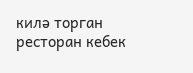килә торган ресторан кебек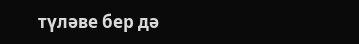түләве бер дә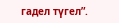гадел түгел”.